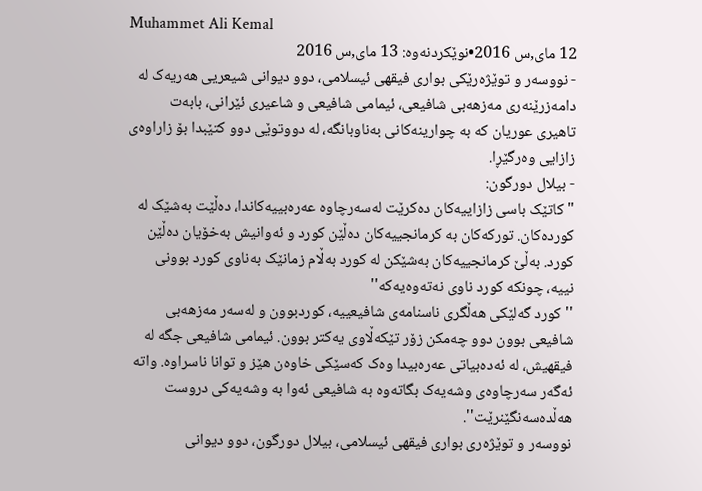Muhammet Ali Kemal
12 مای,س 2016•نوێکردنەوە: 13 مای,س 2016
- نووسەر و توێژەرێکی بواری فیقهی ئیسلامی، دوو دیوانی شیعریی هەریەک لە دامەزرێنەری مەزهەبی شافیعی، ئیمامی شافیعی و شاعیری ئێرانی، بابەت تاهیری عوریان کە بە چوارینەکانی بەناوبانگە، لە دووتوێی دوو کتێبدا بۆ زاراوەی زازایی وەرگێڕا.
- بیلال دورگون:
"کاتێک باسی زازاییەکان دەکرێت لەسەرچاوە عەرەبییەکاندا، دەڵێت بەشێک لە کوردەکان. تورکەکان بە کرمانجییەکان دەڵێن کورد و ئەوانیش بەخۆیان دەڵێن کورد. بەڵێ کرمانجییەکان بەشێکن لە کورد بەڵام زمانێک بەناوی کورد بوونی نییە، چونکە کورد ناوی نەتەوەیەکە''
''کورد گەلێکی هەڵگری ناسنامەی شافیعییە، کوردبوون و لەسەر مەزهەبی شافیعی بوون دوو چەمکن زۆر تێکەڵاوی یەکتر بوون. ئیمامی شافیعی جگە لە فیقهیش، لە ئەدەبیاتی عەرەبیدا وەک کەسێکی خاوەن هێز و توانا ناسراوە. واتە ئەگەر سەرچاوەی وشەیەک بگاتەوە بە شافیعی ئەوا بە وشەیەکی دروست هەڵدەسەنگێنرێت''.
نووسەر و توێژەری بواری فیقهی ئیسلامی، بیلال دورگون، دوو دیوانی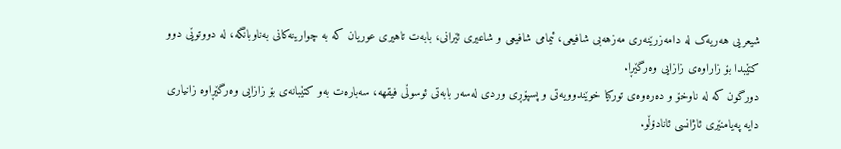شیعریی هەریەک لە دامەزرێنەری مەزهەبی شافیعی، ئیمامی شافیعی و شاعیری ئێرانی، بابەت تاهیری عوریان کە بە چوارینەکانی بەناوبانگە، لە دووتوێی دوو کتێبدا بۆ زاراوەی زازایی وەرگێڕا.
دورگون کە لە ناوخۆ و دەرەوەی تورکیا خوێندوویەتی و پسپۆڕی وردی لەسەر بابەتی ئوسوڵی فیقهە، سەبارەت بەو کتێبانەی بۆ زازایی وەرگێڕاوە زانیاری دایە پەیامنێری ئاژانسی ئانادۆڵو.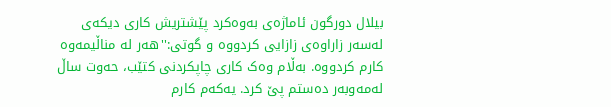بیلال دورگون ئاماژەی بەوەکرد پێشتریش کاری دیکەی لەسەر زاراوەی زازایی کردووە و گوتی:''هەر لە مناڵیمەوە کارم کردووە. بەڵام وەک کاری چاپکردنی کتێب، حەوت ساڵ لەمەوبەر دەستم پێ کرد. یەکەم کارم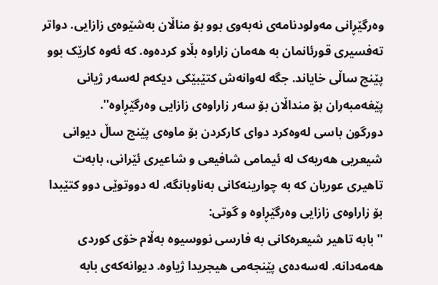وەرگێڕانی مەولودنامەی نەبەوی بوو بۆ مناڵان بەشێوەی زازایی. دواتر تەفسیری قورئانمان بە هەمان زاراوە بڵاو کردەوە. کە ئەوە کارێک بوو پێنج ساڵی خایاند. جگە لەوانەش کتێبێکی دیکەم لەسەر ژیانی پێغەمبەران بۆ منداڵان بۆ سەر زاراوەی زازایی وەرگێڕاوە''.
دورگون باسی لەوەکرد دوای کارکردن بۆ ماوەی پێنج ساڵ دیوانی شیعریی هەریەک لە ئیمامی شافیعی و شاعیری ئێرانی، بابەت تاهیری عوریان کە بە چوارینەکانی بەناوبانگە، لە دووتوێی دوو کتێبدا بۆ زاراوەی زازایی وەرگێڕاوە و گوتی:
''بابە تاهیر شیعرەکانی بە فارسی نووسیوە بەڵام خۆی کوردی هەمەدانە. لەسەدەی پێنجەمی هیجریدا ژیاوە. دیوانەکەی بابە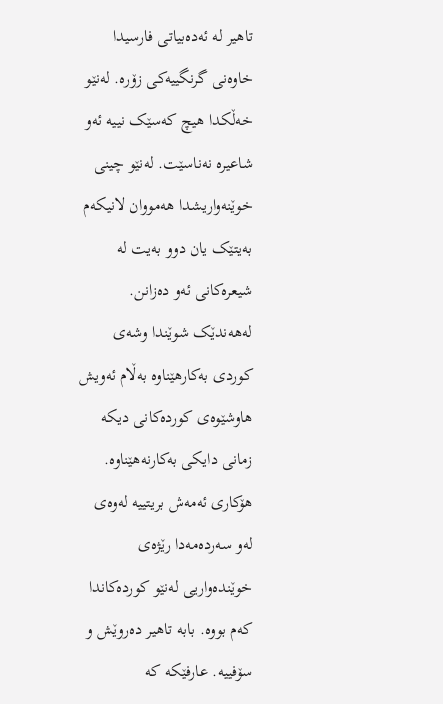تاهیر لە ئەدەبیاتی فارسیدا خاوەنی گرنگییەکی زۆرە. لەنێو خەڵکدا هیچ کەسێک نییە ئەو شاعیرە نەناسێت. لەنێو چینی خوێنەواریشدا هەمووان لانیکەم بەیتێک یان دوو بەیت لە شیعرەکانی ئەو دەزانن. لەهەندێک شوێندا وشەی کوردی بەکارهێناوە بەڵام ئەویش هاوشێوەی کوردەکانی دیکە زمانی دایکی بەکارنەهێناوە. هۆکاری ئەمەش بریتییە لەوەی لەو سەردەمەدا رێژەی خوێندەواریی لەنێو کوردەکاندا کەم بووە. بابە تاهیر دەروێش و سۆفییە. عارفێکە کە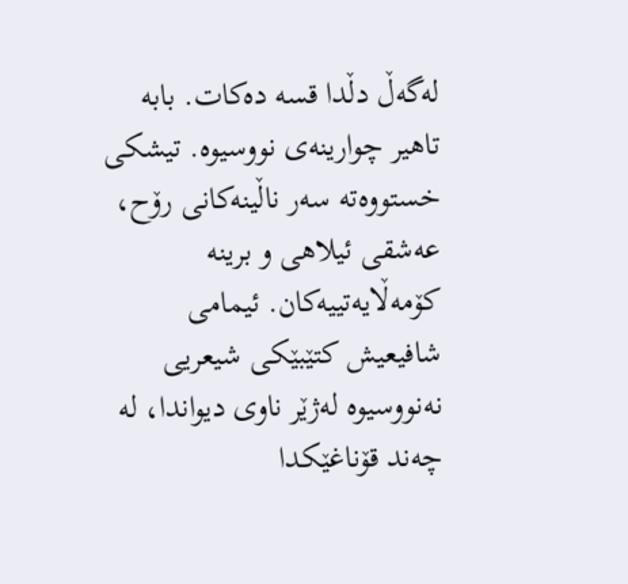لەگەڵ دڵدا قسە دەکات. بابە تاهیر چوارینەی نووسیوە. تیشکی خستووەتە سەر ناڵینەکانی رۆح، عەشقی ئیلاهی و برینە کۆمەڵایەتییەکان. ئیمامی شافیعیش کتێبێکی شیعریی نەنووسیوە لەژێر ناوی دیواندا، لە چەند قۆناغێکدا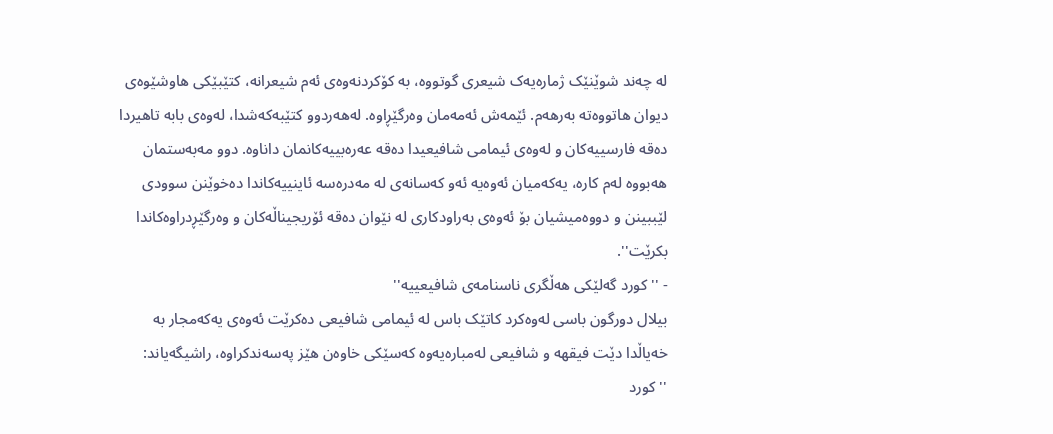لە چەند شوێنێک ژمارەیەک شیعری گوتووە، بە کۆکردنەوەی ئەم شیعرانە، کتێبێکی هاوشێوەی دیوان هاتووەتە بەرهەم. ئێمەش ئەمەمان وەرگێڕاوە. لەهەردوو کتێبەکەشدا، لەوەی بابە تاهیردا دەقە فارسییەکان و لەوەی ئیمامی شافیعیدا دەقە عەرەبییەکانمان داناوە. دوو مەبەستمان هەبووە لەم کارە، یەکەمیان ئەوەیە ئەو کەسانەی لە مەدرەسە ئاینییەکاندا دەخوێنن سوودی لێببینن و دووەمیشیان بۆ ئەوەی بەراودکاری لە نێوان دەقە ئۆریجیناڵەکان و وەرگێڕدراوەکاندا بکرێت''.
- ''کورد گەلێکی هەڵگری ناسنامەی شافیعییە''
بیلال دورگون باسی لەوەکرد کاتێک باس لە ئیمامی شافیعی دەکرێت ئەوەی یەکەمجار بە خەیاڵدا دێت فیقهە و شافیعی لەمبارەیەوە کەسێکی خاوەن هێز پەسەندکراوە، راشیگەیاند: ''کورد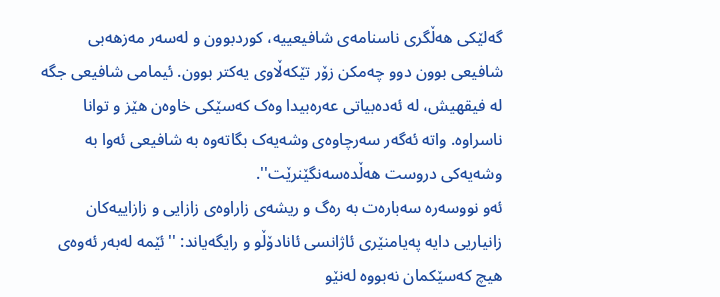گەلێکی هەڵگری ناسنامەی شافیعییە، کوردبوون و لەسەر مەزهەبی شافیعی بوون دوو چەمکن زۆر تێکەڵاوی یەکتر بوون. ئیمامی شافیعی جگە لە فیقهیش، لە ئەدەبیاتی عەرەبیدا وەک کەسێکی خاوەن هێز و توانا ناسراوە. واتە ئەگەر سەرچاوەی وشەیەک بگاتەوە بە شافیعی ئەوا بە وشەیەکی دروست هەڵدەسەنگێنرێت''.
ئەو نووسەرە سەبارەت بە رەگ و ریشەی زاراوەی زازایی و زازاییەکان زانیاریی دایە پەیامنێری ئاژانسی ئانادۆڵو و رایگەیاند: ''ئێمە لەبەر ئەوەی هیچ کەسێکمان نەبووە لەنێو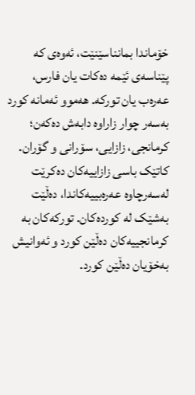خۆماندا بمانناسێنێت، ئەوەی کە پێناسەی ئێمە دەکات یان فارس، عەرەب یان تورکە. هەموو ئەمانە کورد بەسەر چوار زاراوە دابەش دەکەن؛ کرمانجی، زازایی، سۆرانی و گۆران. کاتێک باسی زازاییەکان دەکرێت لەسەرچاوە عەرەبییەکاندا، دەڵێت بەشێک لە کوردەکان. تورکەکان بە کرمانجییەکان دەڵێن کورد و ئەوانیش بەخۆیان دەڵێن کورد.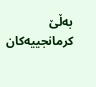بەڵێ کرمانجییەکان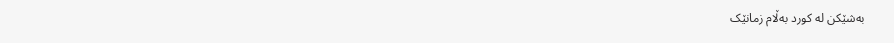بەشێکن لە کورد بەڵام زمانێک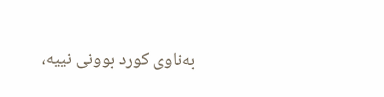بەناوی کورد بوونی نییە،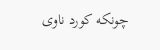چونکە کورد ناوی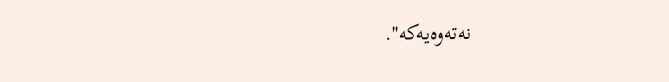نەتەوەیەکە''.